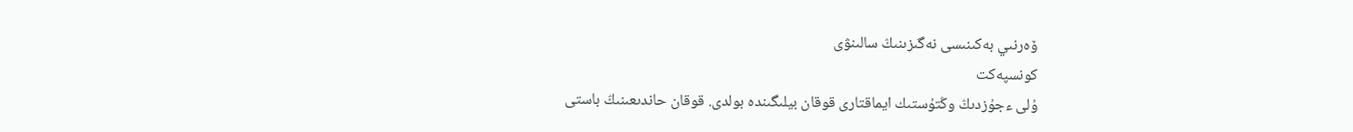ۆەرنىي بەكىنىسى نەگىزىنىڭ سالىنۋى
كونسپەكت
ۇلى ءجۇزدىڭ وڭتۇستىك ايماقتارى قوقان بيلىگىندە بولدى. قوقان حاندىعىنىڭ باستى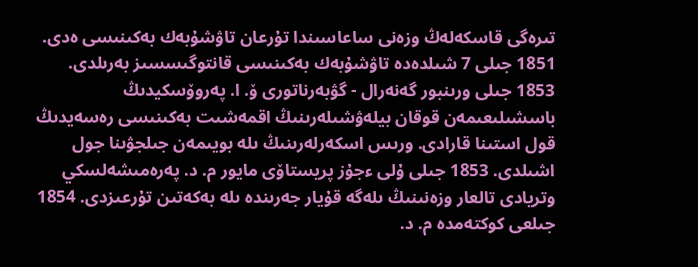تىرەگى قاسكەلەڭ وزەنى ساعاسىندا تۇرعان تاۋشۇبەك بەكىنىسى ەدى. 1851 جىلى 7 شىلدەدە تاۋشۇبەك بەكىنىسى قانتوگىسسىز بەرىلدى. 1853 جىلى ورىنبور گەنەرال - گۋبەرناتورى ۆ. ا. پەروۆسكيدىڭ باسشىلىعىمەن قوقان بيلەۋشىلەرىنىڭ اقمەشىت بەكىنىسى رەسەيدىڭ قول استىنا قارادى. ورىس اسكەرلەرىنىڭ ىلە بويىمەن جىلجۋىنا جول اشىلدى. 1853 جىلى ۇلى ءجۇز پريستاۆى مايور م. د. پەرەمىشەلسكي وتريادى تالعار وزەنىنىڭ ىلەگە قۇيار جەرىندە ىلە بەكەتىن تۇرعىزدى. 1854 جىلعى كوكتەمدە م. د.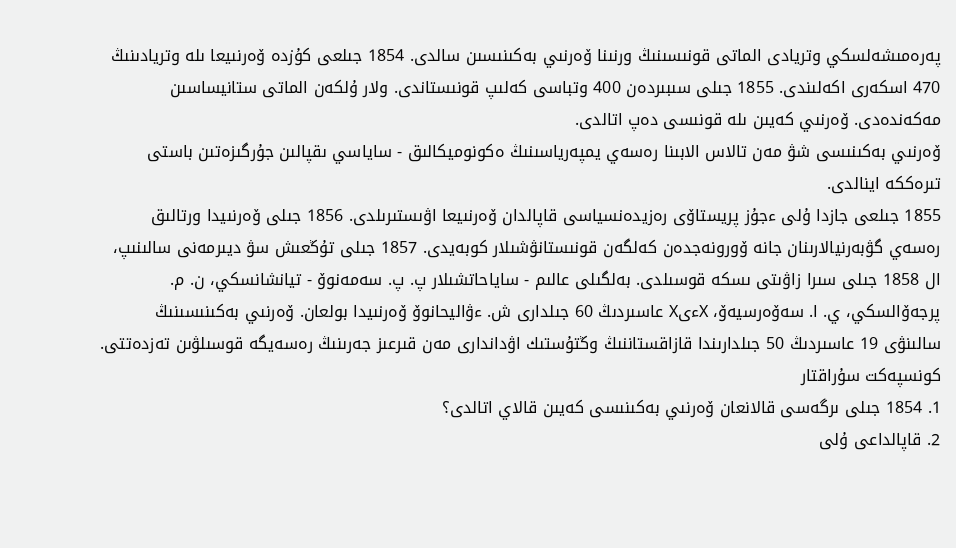پەرەمىشەلسكي وتريادى الماتى قونىسىنىڭ ورنىنا ۆەرنىي بەكىنىسىن سالدى. 1854 جىلعى كۇزدە ۆەرنىيعا ىلە وتريادىنىڭ 470 اسكەرى اكەلىندى. 1855 جىلى سىبىردەن 400 وتباسى كەلىپ قونىستاندى. ولار ۇلكەن الماتى ستانيساسىن مەكەندەدى. ۆەرنىي كەيىن ىلە قونىسى دەپ اتالدى.
ۆەرنىي بەكىنىسى شۋ مەن تالاس الابىنا رەسەي يمپەرياسىنىڭ ەكونوميكالىق - ساياسي ىقپالىن جۇرگىزەتىن باستى تىرەككە اينالدى.
1855 جىلعى جازدا ۇلى ءجۇز پريستاۆى رەزيدەنسياسى قاپالدان ۆەرنىيعا اۋىستىرىلدى. 1856 جىلى ۆەرنىيدا ورتالىق رەسەي گۋبەرنيالارىنان جانە ۆورونەجدەن كەلگەن قونىستانۋشىلار كوبەيدى. 1857 جىلى تۇڭعىش سۋ ديىرمەنى سالىنىپ، ال 1858 جىلى سىرا زاۋىتى ىسكە قوسىلدى. بەلگىلى عالىم - ساياحاتشىلار پ. پ. سەمەنوۆ - تيانشانسكي، ن. م. پرجەۆالسكي، ي. ا. سەۆەرسيەۆ، XءىX عاسىردىڭ 60 جىلدارى ش. ءۋاليحانوۆ ۆەرنىيدا بولعان. ۆەرنىي بەكىنىسىنىڭ سالىنۋى 19 عاسىردىڭ 50 جىلدارىندا قازاقستاننىڭ وڭتۇستىك اۋداندارى مەن قىرعىز جەرىنىڭ رەسەيگە قوسىلۋىن تەزدەتتى.
كونسپەكت سۇراقتار
1. 1854 جىلى ىرگەسى قالانعان ۆەرنىي بەكىنىسى كەيىن قالاي اتالدى؟
2. قاپالداعى ۇلى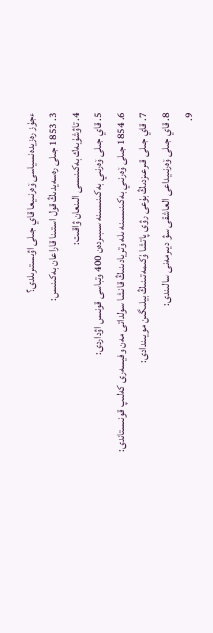ءجۇز رەزيدەنسياسى ۆەرنىيعا قاي جىلى اۋىستىرىلدى؟
3. 1853 جىلى رەسەيدىڭ قول استىنا قاراعان بەكىنىس:
4. تاۋشۇبەك بەكىنىسى الىنعان ۋاقىت:
5. قاي جىلى ۆەرنىي بەكىنىسىنە سىبىردەن 400 وتباسى قونىس اۋداردى:
6. 1854 جىلى ۆەرنىي بەكىنىسىنە ىلە وتريادىنىڭ قانشا سولداتى مەن وفيسەرى كەلىپ قونىستاندى:
7. قاي جىلى قىرعىزدىڭ بۇعى رۋى پاتشا ۇكىمەتىنىڭ بيلىگىن مويىندادى:
8. قاي جىلى ۆەرنىيداعى العاشقى سۋ ديىرمەنى سالىندى:
9.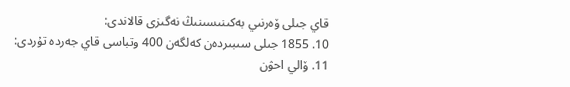قاي جىلى ۆەرنىي بەكىنىسىنىڭ نەگىزى قالاندى:
10. 1855 جىلى سىبىردەن كەلگەن 400 وتباسى قاي جەردە تۇردى:
11. ۆالي احۋن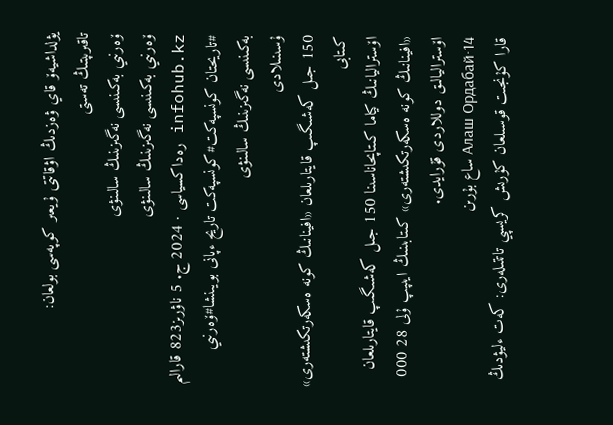يۋلداشيەۆ قاي ۋەزدىڭ اۋقاتتى ۇيعىر كوپەسى بولعان:
تاقىرىپتىڭ تەستى
ۆەرنىي بەكىنىسى نەگىزىنىڭ سالىنۋى
ۆەرنىي بەكىنىسى نەگىزىنىڭ سالىنۋى
infohub.kz رەداكسياسى · 2024 ج. 5 ناۋرىز823 قارالىم
#تاريحتان كونسپەكت#كونسپەكت تاريح ءپانى بويىنشا#ۆەرنىي بەكىنىسى نەگىزىنىڭ سالىنۋى
ۇسىنىلادى
150 جىل كەشىگىپ قايتارىلعان «افينانىڭ كونە ەسكەرتكىشتەرى» كىتابى
اۆستراليانىڭ كياما كىتاپحاناسىنا 150 جىل كەشىگىپ قايتارىلعان «افينانىڭ كونە ەسكەرتكىشتەرى» كىتابىنىڭ ايىپپ ۇلى 28 000 اۆستراليالىق دوللاردى قۇرايدى.
Алаш Ордабай·14 ساع بۇرىن
قارا كۇنجىت قوسىلعان كۇرىش كريسپي تاتتىلەرى: كەت ءليۋدىڭ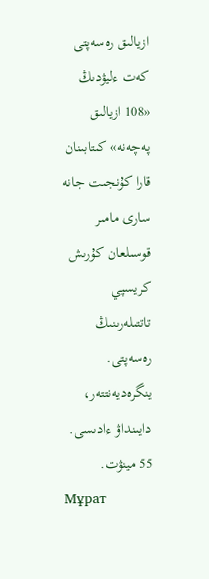ازيالىق رەسەپتى
كەت ءليۋدىڭ «108 ازيالىق پەچەنە» كىتابىنان قارا كۇنجىت جانە سارى مامىر قوسىلعان كۇرىش كريسپي تاتتىلەرىنىڭ رەسەپتى. ينگرەديەنتتەر، دايىنداۋ ءادىسى. 55 مينۋت.
Мұрат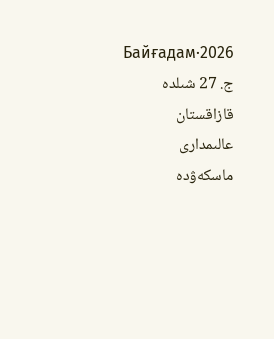Байғадам·2026 ج. 27 شىلدە
قازاقستان عالىمدارى ماسكەۋدە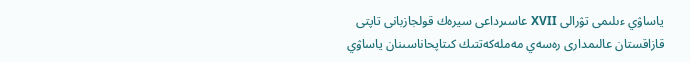ياساۋي ءىلىمى تۋرالى XVII عاسىرداعى سيرەك قولجازبانى تاپتى
قازاقستان عالىمدارى رەسەي مەملەكەتتىك كىتاپحاناسىنان ياساۋي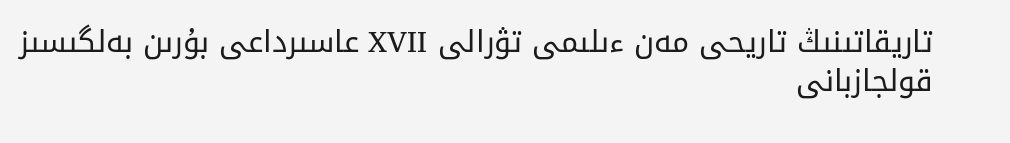تاريقاتىنىڭ تاريحى مەن ءىلىمى تۋرالى XVII عاسىرداعى بۇرىن بەلگىسىز قولجازبانى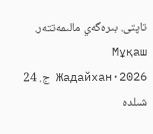تاپتى. بىرەگەي مالىمەتتەر.
Мұқаш Жадайхан·2026 ج. 24 شىلدە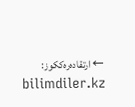← ارتقادەرەككوز: bilimdiler.kz